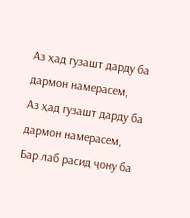Аз ҳад гузашт дарду ба дармон намерасем,
Аз ҳад гузашт дарду ба дармон намерасем,
Бар лаб расид ҷону ба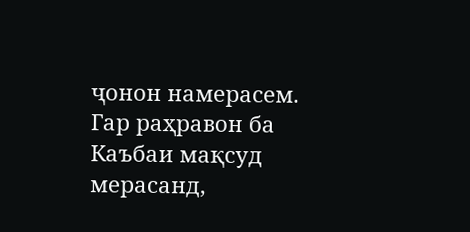ҷонон намерасем.
Гар раҳравон ба Каъбаи мақсуд мерасанд,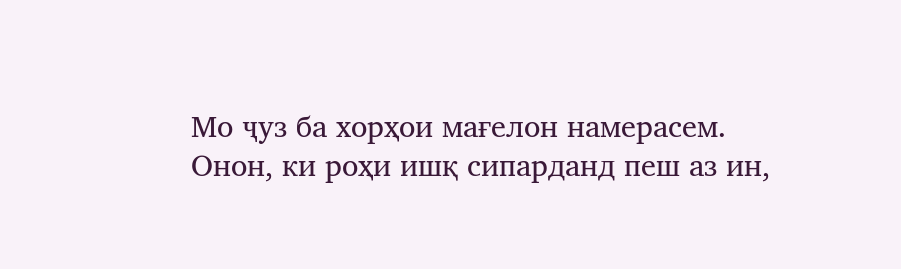Мо ҷуз ба хорҳои мағелон намерасем.
Онон, ки роҳи ишқ сипарданд пеш аз ин,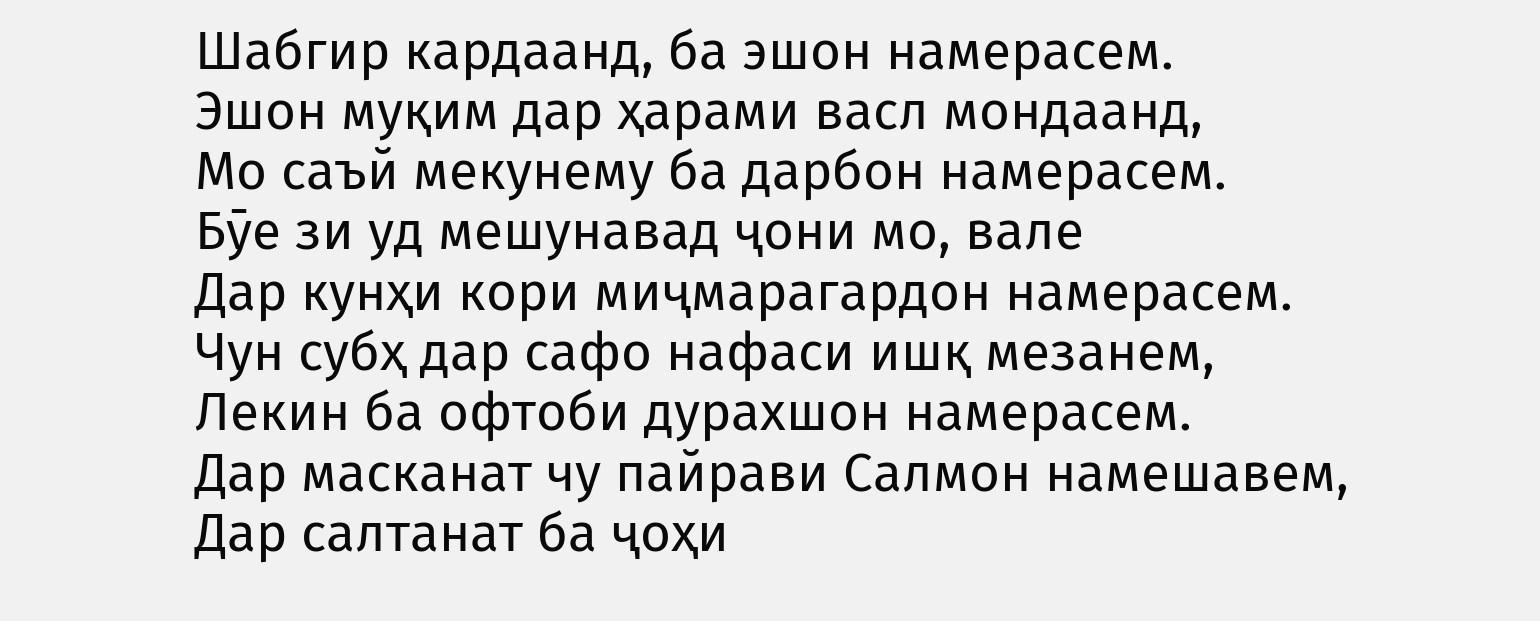Шабгир кардаанд, ба эшон намерасем.
Эшон муқим дар ҳарами васл мондаанд,
Мо саъй мекунему ба дарбон намерасем.
Бӯе зи уд мешунавад ҷони мо, вале
Дар кунҳи кори миҷмарагардон намерасем.
Чун субҳ дар сафо нафаси ишқ мезанем,
Лекин ба офтоби дурахшон намерасем.
Дар масканат чу пайрави Салмон намешавем,
Дар салтанат ба ҷоҳи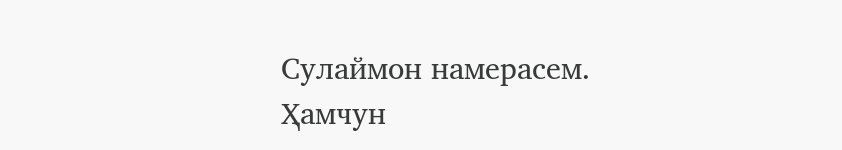Сулаймон намерасем.
Ҳамчун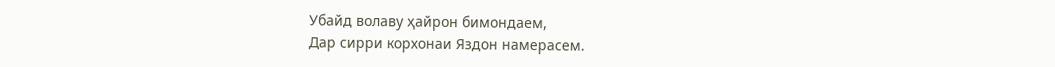Убайд волаву ҳайрон бимондаем,
Дар сирри корхонаи Яздон намерасем.